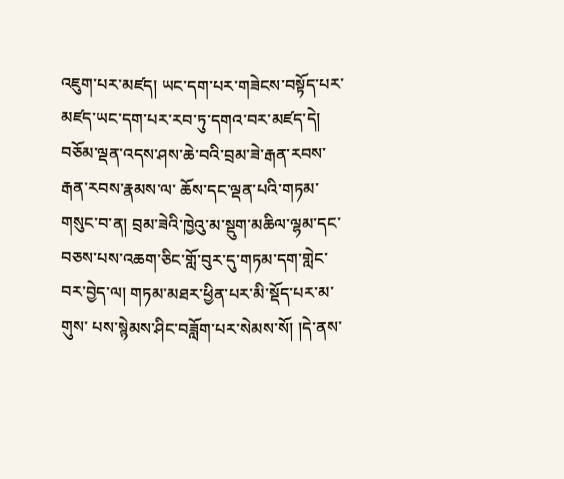འཇུག་པར་མཛད། ཡང་དག་པར་གཟེངས་བསྟོད་པར་མཛད་ཡང་དག་པར་རབ་ཏུ་དགའ་བར་མཛད་དེ། བཅོམ་ལྡན་འདས་ཤས་ཆེ་བའི་བྲམ་ཟེ་རྒན་རབས་རྒན་རབས་རྣམས་ལ་ ཆོས་དང་ལྡན་པའི་གཏམ་གསུང་བ་ན། བྲམ་ཟེའི་ཁྱེའུ་མ་སྡུག་མཆིལ་ལྷམ་དང་བཅས་པས་འཆག་ཅིང་གློ་བུར་དུ་གཏམ་དག་གླེང་བར་བྱེད་ལ། གཏམ་མཐར་ཕྱིན་པར་མི་སྡོད་པར་མ་གུས་ པས་སྙེམས་ཤིང་བཟློག་པར་སེམས་སོ། །དེ་ནས་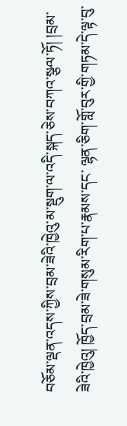བཅོམ་ལྡན་འདས་ཀྱིས་བྲམ་ཟེའི་ཁྱེའུ་མ་སྡུག་ལ་འདི་སྐད་ཅེས་བཀའ་སྩལ་ཏོ། །བྲམ་ཟེའི་ཁྱེའུ། ཁྱོད་བྲམ་ཟེ་གསུམ་རིག་པ་རྣམས་དང་ ལྷན་ཅིག་གློ་བུར་གྱི་གཏམ་དེ་ལྟ་བུ་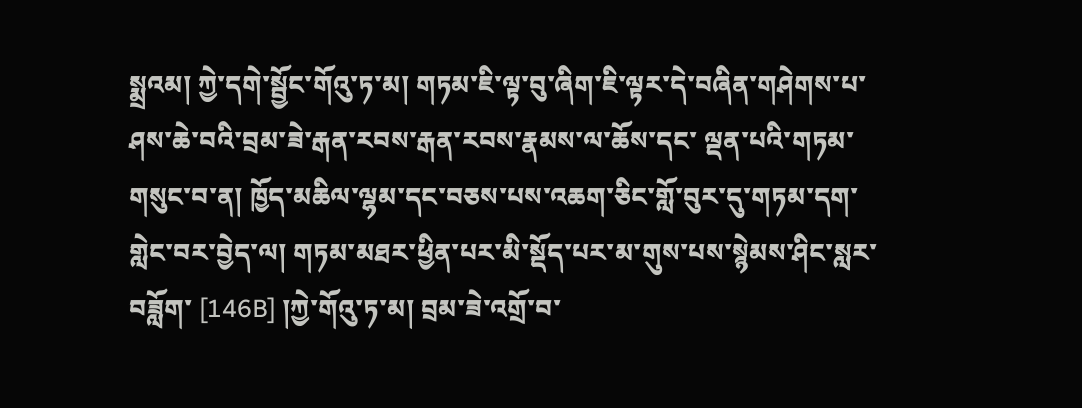སྨྲའམ། ཀྱེ་དགེ་སྦྱོང་གོའུ་ཏ་མ། གཏམ་ཇི་ལྟ་བུ་ཞིག་ཇི་ལྟར་དེ་བཞིན་གཤེགས་པ་ཤས་ཆེ་བའི་བྲམ་ཟེ་རྒན་རབས་རྒན་རབས་རྣམས་ལ་ཆོས་དང་ ལྡན་པའི་གཏམ་གསུང་བ་ན། ཁྱོད་མཆིལ་ལྷམ་དང་བཅས་པས་འཆག་ཅིང་གློ་བུར་དུ་གཏམ་དག་གླེང་བར་བྱེད་ལ། གཏམ་མཐར་ཕྱིན་པར་མི་སྡོད་པར་མ་གུས་པས་སྙེམས་ཤིང་སླར་བཟློག་ [146B] །ཀྱེ་གོའུ་ཏ་མ། བྲམ་ཟེ་འགྲོ་བ་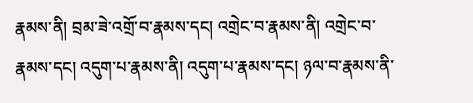རྣམས་ནི། བྲམ་ཟེ་འགྲོ་བ་རྣམས་དང། འགྲེང་བ་རྣམས་ནི། འགྲེང་བ་རྣམས་དང། འདུག་པ་རྣམས་ནི། འདུག་པ་རྣམས་དང། ཉལ་བ་རྣམས་ནི་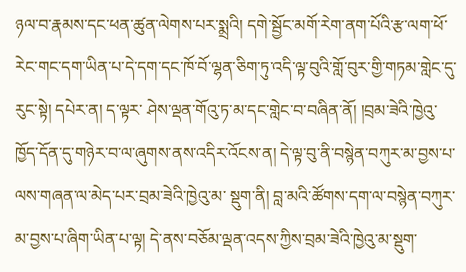ཉལ་བ་རྣམས་དང་ཕན་ཚུན་ལེགས་པར་སྨྲའི། དགེ་སྦྱོང་མགོ་རེག་ནག་པོའི་རྩ་ལག་ཕོ་རེང་གང་དག་ཡིན་པ་དེ་དག་དང་ཁོ་བོ་ལྷན་ཅིག་ཏུ་འདི་ལྟ་བུའི་གློ་བུར་གྱི་གཏམ་གླེང་དུ་རུང་སྟེ། དཔེར་ན། ད་ལྟར་ ཤེས་ལྡན་གོའུ་ཏ་མ་དང་གླེང་བ་བཞིན་ནོ། །བྲམ་ཟེའི་ཁྱེའུ་ཁྱོད་དོན་དུ་གཉེར་བ་ལ་ཞུགས་ནས་འདིར་འོངས་ན། དེ་ལྟ་བུ་ནི་བསྙེན་བཀུར་མ་བྱས་པ་ལས་གཞན་ལ་མེད་པར་བྲམ་ཟེའི་ཁྱེའུ་མ་ སྡུག་ནི། བླ་མའི་ཚོགས་དག་ལ་བསྙེན་བཀུར་མ་བྱས་པ་ཞིག་ཡིན་པ་ལྟ། དེ་ནས་བཅོམ་ལྡན་འདས་ཀྱིས་བྲམ་ཟེའི་ཁྱེའུ་མ་སྡུག་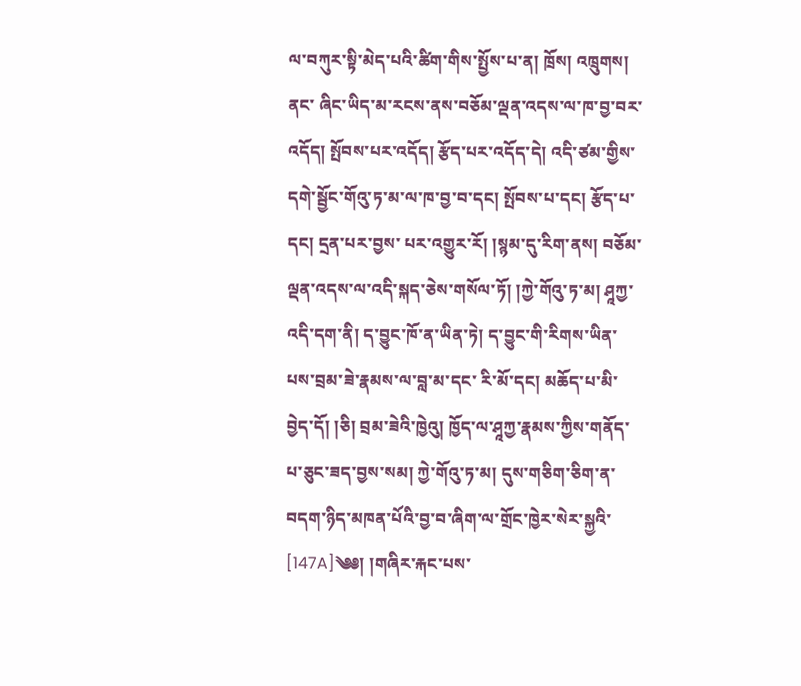ལ་བཀུར་སྟི་མེད་པའི་ཚིག་གིས་སྤྱོས་པ་ན། ཁྲོས། འཁྲུགས། ནང་ ཞིང་ཡིད་མ་རངས་ནས་བཅོམ་ལྡན་འདས་ལ་ཁ་བྱ་བར་འདོད། སྤོབས་པར་འདོད། རྩོད་པར་འདོད་དེ། འདི་ཙམ་གྱིས་དགེ་སྦྱོང་གོའུ་ཏ་མ་ལ་ཁ་བྱ་བ་དང། སྤོབས་པ་དང། རྩོད་པ་དང། དྲན་པར་བྱས་ པར་འགྱུར་རོ། །སྙམ་དུ་རིག་ནས། བཅོམ་ལྡན་འདས་ལ་འདི་སྐད་ཅེས་གསོལ་ཏོ། །ཀྱེ་གོའུ་ཏ་མ། ཤཱཀྱ་འདི་དག་ནི། ད་བྱུང་ཁོ་ན་ཡིན་ཏེ། ད་བྱུང་གི་རིགས་ཡིན་པས་བྲམ་ཟེ་རྣམས་ལ་བླ་མ་དང་ རི་མོ་དང། མཆོད་པ་མི་བྱེད་དོ། །ཅི། བྲམ་ཟེའི་ཁྱེའུ། ཁྱོད་ལ་ཤཱཀྱ་རྣམས་ཀྱིས་གནོད་པ་ཅུང་ཟད་བྱས་སམ། ཀྱེ་གོའུ་ཏ་མ། དུས་གཅིག་ཅིག་ན་བདག་ཉིད་མཁན་པོའི་བྱ་བ་ཞིག་ལ་གྲོང་ཁྱེར་སེར་སྐྱའི་ [147A]༄༅། །གཞིར་རྐང་པས་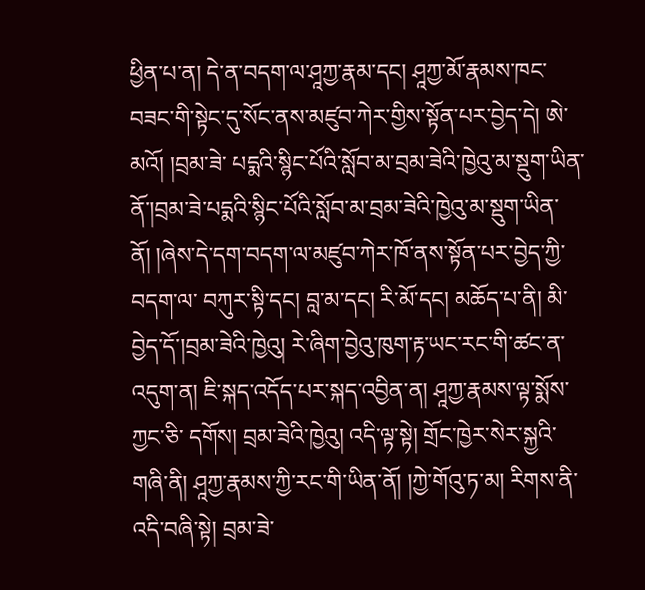ཕྱིན་པ་ན། དེ་ན་བདག་ལ་ཤཱཀྱ་རྣམ་དང། ཤཱཀྱ་མོ་རྣམས་ཁང་བཟང་གི་སྟེང་དུ་སོང་ནས་མཛུབ་ཀེར་གྱིས་སྟོན་པར་བྱེད་དེ། ཨེ་མའོ། །བྲམ་ཟེ་ པདྨའི་སྙིང་པོའི་སློབ་མ་བྲམ་ཟེའི་ཁྱེའུ་མ་སྡུག་ཡིན་ནོ་།བྲམ་ཟེ་པདྨའི་སྙིང་པོའི་སློབ་མ་བྲམ་ཟེའི་ཁྱེའུ་མ་སྡུག་ཡིན་ནོ། །ཞེས་དེ་དག་བདག་ལ་མཛུབ་ཀེར་ཁོ་ནས་སྟོན་པར་བྱེད་ཀྱི་བདག་ལ་ བཀུར་སྟི་དང། བླ་མ་དང། རི་མོ་དང། མཆོད་པ་ནི། མི་བྱེད་དོ་།བྲམ་ཟེའི་ཁྱེའུ། རེ་ཞིག་བྱེའུ་ཁུག་རྟ་ཡང་རང་གི་ཚང་ན་འདུག་ན། ཇི་སྐད་འདོད་པར་སྐད་འབྱིན་ན། ཤཱཀྱ་རྣམས་ལྟ་སྨོས་ཀྱང་ཅི་ དགོས། བྲམ་ཟེའི་ཁྱེའུ། འདི་ལྟ་སྟེ། གྲོང་ཁྱེར་སེར་སྐྱའི་གཞི་ནི། ཤཱཀྱ་རྣམས་ཀྱི་རང་གི་ཡིན་ནོ། །ཀྱེ་གོའུ་ཏ་མ། རིགས་ནི་འདི་བཞི་སྟེ། བྲམ་ཟེ་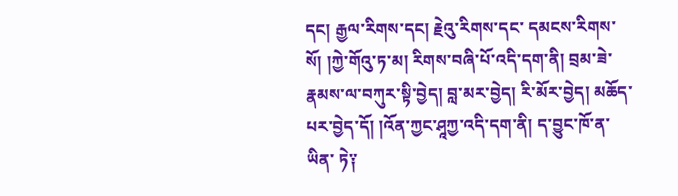དང། རྒྱལ་རིགས་དང། རྗེའུ་རིགས་དང་ དམངས་རིགས་སོ། །ཀྱེ་གོའུ་ཏ་མ། རིགས་བཞི་པོ་འདི་དག་ནི། བྲམ་ཟེ་རྣམས་ལ་བཀུར་སྟི་བྱེད། བླ་མར་བྱེད། རི་མོར་བྱེད། མཆོད་པར་བྱེད་དོ། །འོན་ཀྱང་ཤཱཀྱ་འདི་དག་ནི། ད་བྱུང་ཁོ་ན་ཡིན་ ཏེ༑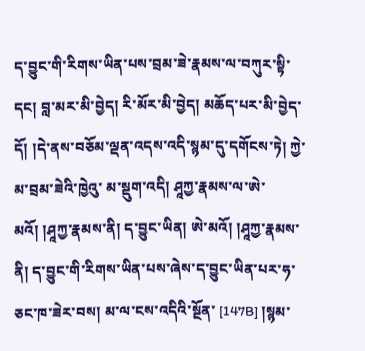ད་བྱུང་གི་རིགས་ཡིན་པས་བྲམ་ཟེ་རྣམས་ལ་བཀུར་སྟི་དང། བླ་མར་མི་བྱེད། རི་མོར་མི་བྱེད། མཆོད་པར་མི་བྱེད་དོ། །དེ་ནས་བཅོམ་ལྡན་འདས་འདི་སྙམ་དུ་དགོངས་ཏེ། ཀྱེ་མ་བྲམ་ཟེའི་ཁྱེའུ་ མ་སྡུག་འདི། ཤཱཀྱ་རྣམས་ལ་ཨེ་མའོ། །ཤཱཀྱ་རྣམས་ནི། ད་བྱུང་ཡིན། ཨེ་མའོ། །ཤཱཀྱ་རྣམས་ནི། ད་བྱུང་གི་རིགས་ཡིན་པས་ཞེས་ད་བྱུང་ཡིན་པར་ཧ་ཅང་ཁ་ཟེར་བས། མ་ལ་ངས་འདིའི་སྔོན་ [147B] །སྙམ་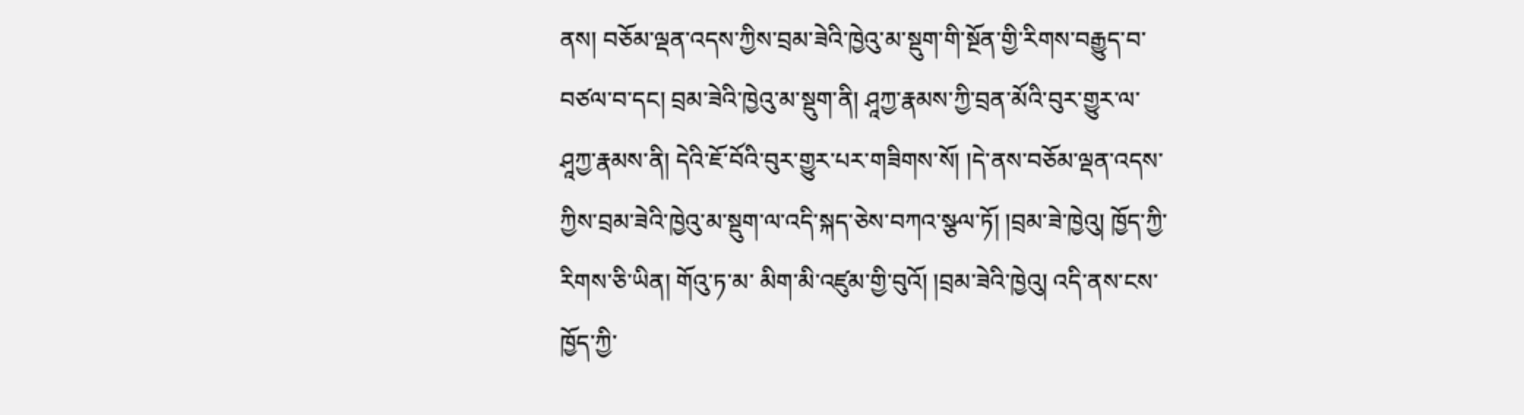ནས། བཅོམ་ལྡན་འདས་ཀྱིས་བྲམ་ཟེའི་ཁྱེའུ་མ་སྡུག་གི་སྔོན་གྱི་རིགས་བརྒྱུད་བ་བཙལ་བ་དང། བྲམ་ཟེའི་ཁྱེའུ་མ་སྡུག་ནི། ཤཱཀྱ་རྣམས་ཀྱི་བྲན་མོའི་བུར་གྱུར་ལ་ ཤཱཀྱ་རྣམས་ནི། དེའི་ཇོ་བོའི་བུར་གྱུར་པར་གཟིགས་སོ། །དེ་ནས་བཅོམ་ལྡན་འདས་ཀྱིས་བྲམ་ཟེའི་ཁྱེའུ་མ་སྡུག་ལ་འདི་སྐད་ཅེས་བཀའ་སྩལ་ཏོ། །བྲམ་ཟེ་ཁྱེའུ། ཁྱོད་ཀྱི་རིགས་ཅི་ཡིན། གོའུ་ཏ་མ་ མིག་མི་འཛུམ་གྱི་བུའོ། །བྲམ་ཟེའི་ཁྱེའུ། འདི་ནས་ངས་ཁྱོད་ཀྱི་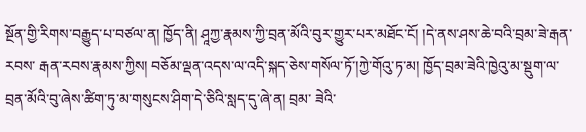སྔོན་གྱི་རིགས་བརྒྱུད་པ་བཙལ་ན། ཁྱོད་ནི། ཤཱཀྱ་རྣམས་ཀྱི་བྲན་མོའི་བུར་གྱུར་པར་མཐོང་ངོ། །དེ་ནས་ཤས་ཆེ་བའི་བྲམ་ཟེ་རྒན་རབས་ རྒན་རབས་རྣམས་ཀྱིས། བཅོམ་ལྡན་འདས་ལ་འདི་སྐད་ཅེས་གསོལ་ཏོ་།ཀྱེ་གོའུ་ཏ་མ། ཁྱོད་བྲམ་ཟེའི་ཁྱེའུ་མ་སྡུག་ལ་བྲན་མོའི་བུ་ཞེས་ཚིག་ཏུ་མ་གསུངས་ཤིག་དེ་ཅིའི་སླད་དུ་ཞེ་ན། བྲམ་ ཟེའི་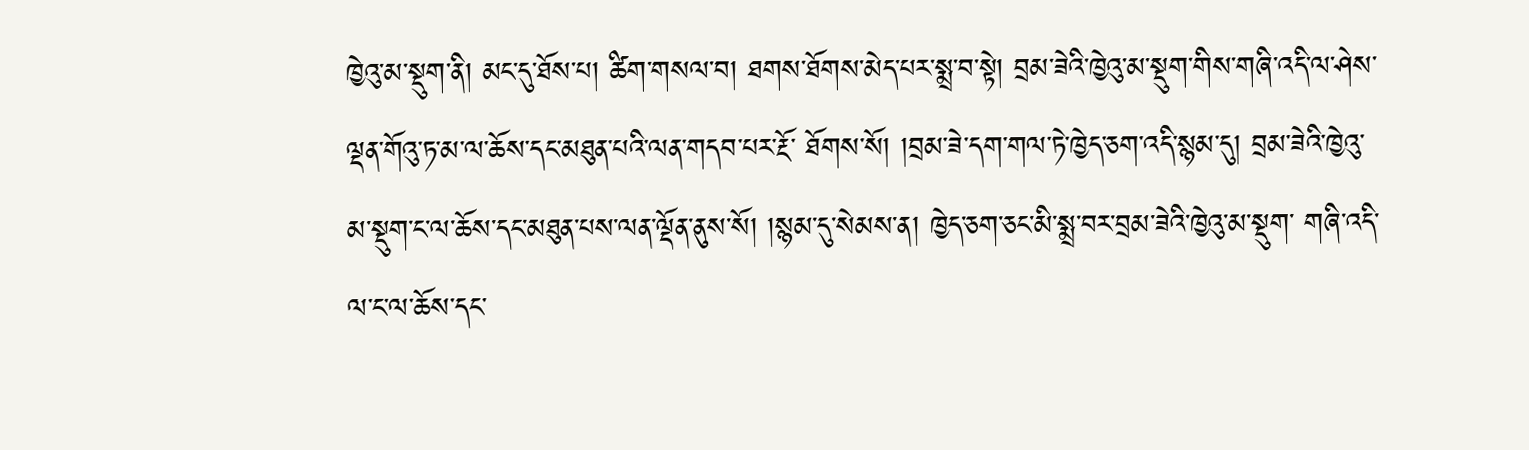ཁྱེའུ་མ་སྡུག་ནི། མང་དུ་ཐོས་པ། ཚིག་གསལ་བ། ཐགས་ཐོགས་མེད་པར་སྨྲ་བ་སྟེ། བྲམ་ཟེའི་ཁྱེའུ་མ་སྡུག་གིས་གཞི་འདི་ལ་ཤེས་ལྡན་གོའུ་ཏ་མ་ལ་ཆོས་དང་མཐུན་པའི་ལན་གདབ་པར་རྔོ་ ཐོགས་སོ། །བྲམ་ཟེ་དག་གལ་ཏེ་ཁྱེད་ཅག་འདི་སྙམ་དུ། བྲམ་ཟེའི་ཁྱེའུ་མ་སྡུག་ང་ལ་ཆོས་དང་མཐུན་པས་ལན་ལྡོན་ནུས་སོ། །སྙམ་དུ་སེམས་ན། ཁྱེད་ཅག་ཅང་མི་སྨྲ་བར་བྲམ་ཟེའི་ཁྱེའུ་མ་སྡུག་ གཞི་འདི་ལ་ང་ལ་ཆོས་དང་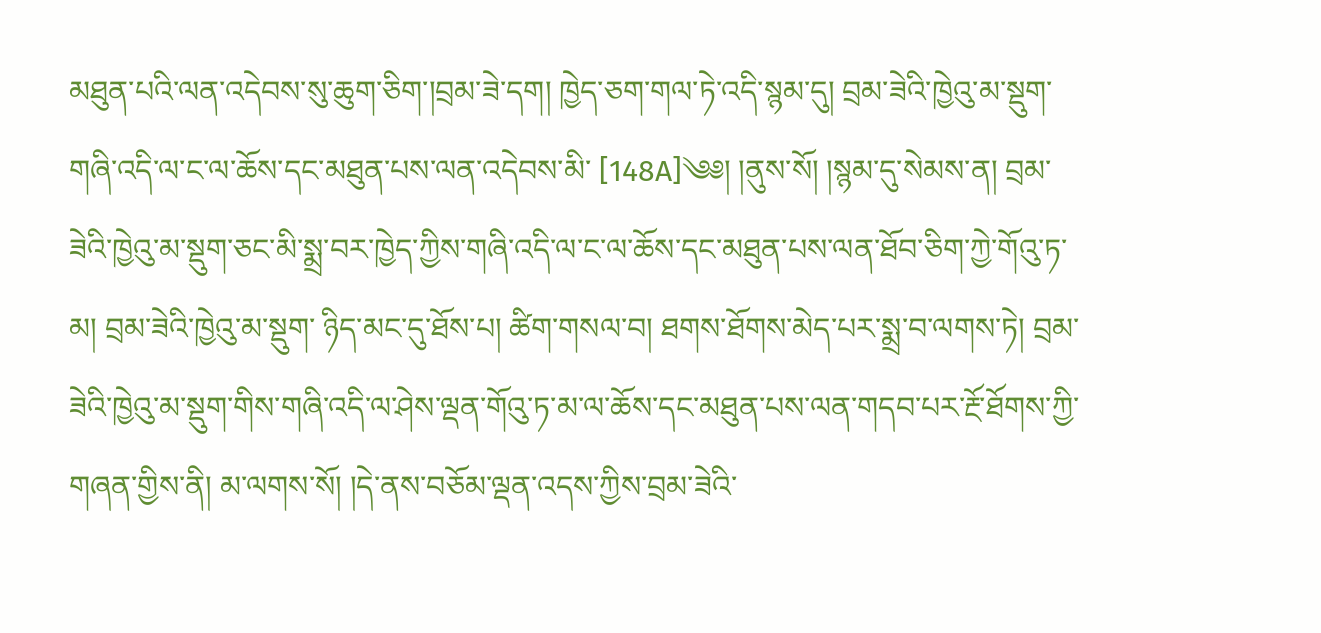མཐུན་པའི་ལན་འདེབས་སུ་ཆུག་ཅིག་།བྲམ་ཟེ་དག། ཁྱེད་ཅག་གལ་ཏེ་འདི་སྙམ་དུ། བྲམ་ཟེའི་ཁྱེའུ་མ་སྡུག་གཞི་འདི་ལ་ང་ལ་ཆོས་དང་མཐུན་པས་ལན་འདེབས་མི་ [148A]༄༅། །ནུས་སོ། །སྙམ་དུ་སེམས་ན། བྲམ་ཟེའི་ཁྱེའུ་མ་སྡུག་ཅང་མི་སྨྲ་བར་ཁྱེད་ཀྱིས་གཞི་འདི་ལ་ང་ལ་ཆོས་དང་མཐུན་པས་ལན་ཐོབ་ཅིག་ཀྱེ་གོའུ་ཏ་མ། བྲམ་ཟེའི་ཁྱེའུ་མ་སྡུག་ ཉིད་མང་དུ་ཐོས་པ། ཚིག་གསལ་བ། ཐགས་ཐོགས་མེད་པར་སྨྲ་བ་ལགས་ཏེ། བྲམ་ཟེའི་ཁྱེའུ་མ་སྡུག་གིས་གཞི་འདི་ལ་ཤེས་ལྡན་གོའུ་ཏ་མ་ལ་ཆོས་དང་མཐུན་པས་ལན་གདབ་པར་རྔོ་ཐོགས་ཀྱི་ གཞན་གྱིས་ནི། མ་ལགས་སོ། །དེ་ནས་བཅོམ་ལྡན་འདས་ཀྱིས་བྲམ་ཟེའི་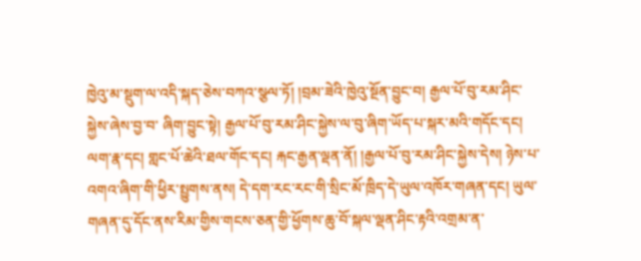ཁྱེའུ་མ་སྡུག་ལ་འདི་སྐད་ཅེས་བཀའ་སྩལ་ཏོ། །བྲམ་ཟེའི་ཁྱེའུ་སྔོན་བྱུང་བ། རྒྱལ་པོ་བུ་རམ་ཤིང་སྐྱེས་ཞེས་བྱ་བ་ ཞིག་བྱུང་སྟེ། རྒྱལ་པོ་བུ་རམ་ཤིང་སྐྱེས་ལ་བུ་ཞིག་ཡོད་པ་སྐར་མའི་གདོང་དང། ལག་རྣ་དང། གླང་པོ་ཆེའི་ཐལ་གོང་དང། རྐང་རྒྱན་ལྡན་ནོ། །རྒྱལ་པོ་བུ་རམ་ཤིང་སྐྱེས་དེས། ཉེས་པ་ འགའ་ཞིག་གི་ཕྱིར་སྤྱུགས་ནས། དེ་དག་རང་རང་གི་སྲིང་མོ་ཁྲིད་དེ་ཡུལ་འཁོར་གཞན་དང། ཡུལ་གཞན་དུ་དོང་ནས་རིམ་གྱིས་གངས་ཅན་གྱི་ཕྱོགས་ཆུ་བོ་སྐལ་ལྡན་ཤིང་རྟའི་འགྲམ་ན་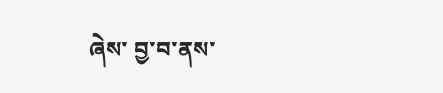ཞེས་ བྱ་བ་ནས་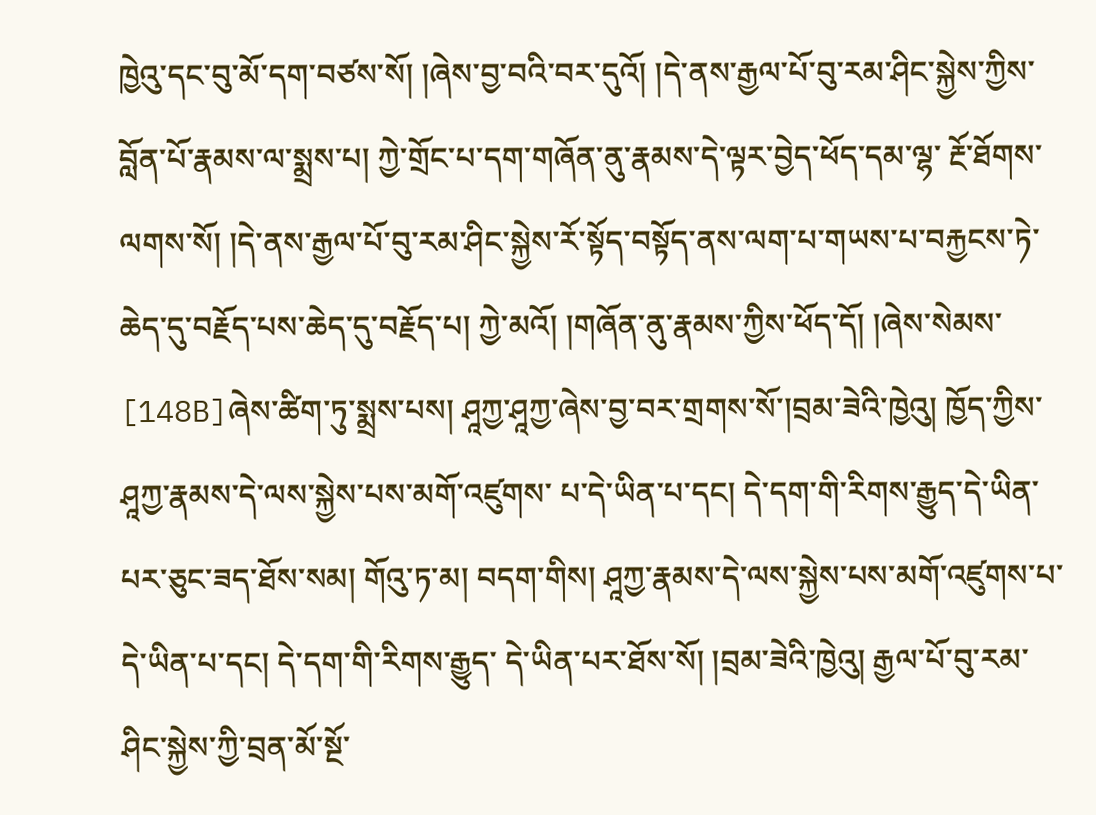ཁྱེའུ་དང་བུ་མོ་དག་བཙས་སོ། །ཞེས་བྱ་བའི་བར་དུའོ། །དེ་ནས་རྒྱལ་པོ་བུ་རམ་ཤིང་སྐྱེས་ཀྱིས་བློན་པོ་རྣམས་ལ་སྨྲས་པ། ཀྱེ་གྲོང་པ་དག་གཞོན་ནུ་རྣམས་དེ་ལྟར་བྱེད་ཕོད་དམ་ལྷ་ རྔོ་ཐོགས་ལགས་སོ། །དེ་ནས་རྒྱལ་པོ་བུ་རམ་ཤིང་སྐྱེས་རོ་སྟོད་བསྟོད་ནས་ལག་པ་གཡས་པ་བརྐྱངས་ཏེ་ཆེད་དུ་བརྗོད་པས་ཆེད་དུ་བརྗོད་པ། ཀྱེ་མའོ། །གཞོན་ནུ་རྣམས་ཀྱིས་ཕོད་དོ། །ཞེས་སེམས་ [148B]ཞེས་ཚིག་ཏུ་སྨྲས་པས། ཤཱཀྱ་ཤཱཀྱ་ཞེས་བྱ་བར་གྲགས་སོ་།བྲམ་ཟེའི་ཁྱེའུ། ཁྱོད་ཀྱིས་ཤཱཀྱ་རྣམས་དེ་ལས་སྐྱེས་པས་མགོ་འཛུགས་ པ་དེ་ཡིན་པ་དང། དེ་དག་གི་རིགས་རྒྱུད་དེ་ཡིན་པར་ཅུང་ཟད་ཐོས་སམ། གོའུ་ཏ་མ། བདག་གིས། ཤཱཀྱ་རྣམས་དེ་ལས་སྐྱེས་པས་མགོ་འཛུགས་པ་དེ་ཡིན་པ་དང། དེ་དག་གི་རིགས་རྒྱུད་ དེ་ཡིན་པར་ཐོས་སོ། །བྲམ་ཟེའི་ཁྱེའུ། རྒྱལ་པོ་བུ་རམ་ཤིང་སྐྱེས་ཀྱི་བྲན་མོ་སྔོ་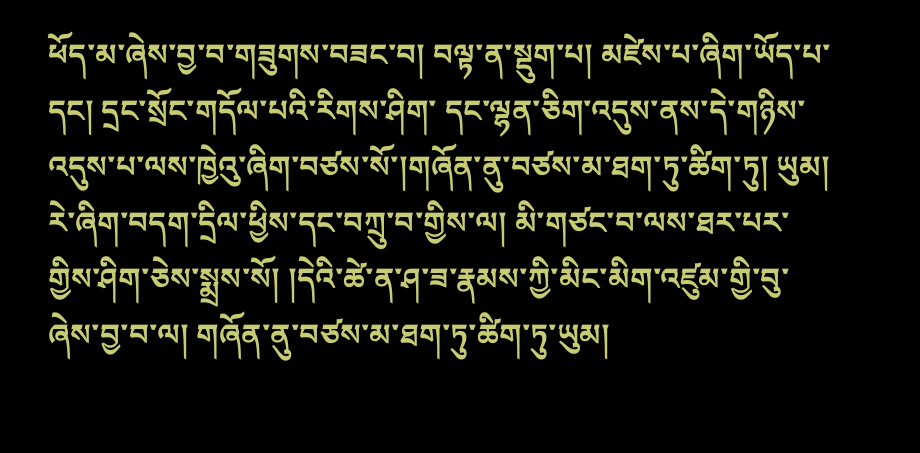ཕོད་མ་ཞེས་བྱ་བ་གཟུགས་བཟང་བ། བལྟ་ན་སྡུག་པ། མཛེས་པ་ཞིག་ཡོད་པ་དང། དྲང་སྲོང་གདོལ་པའི་རིགས་ཤིག་ དང་ལྷན་ཅིག་འདུས་ནས་དེ་གཉིས་འདུས་པ་ལས་ཁྱེའུ་ཞིག་བཙས་སོ་།གཞོན་ནུ་བཙས་མ་ཐག་ཏུ་ཚིག་ཏུ། ཡུམ། རེ་ཞིག་བདག་དྲིལ་ཕྱིས་དང་བཀྲུ་བ་གྱིས་ལ། མི་གཙང་བ་ལས་ཐར་པར་ གྱིས་ཤིག་ཅེས་སྨྲས་སོ། །དེའི་ཚེ་ན་ཤ་ཟ་རྣམས་ཀྱི་མིང་མིག་འཛུམ་གྱི་བུ་ཞེས་བྱ་བ་ལ། གཞོན་ནུ་བཙས་མ་ཐག་ཏུ་ཚིག་ཏུ་ཡུམ།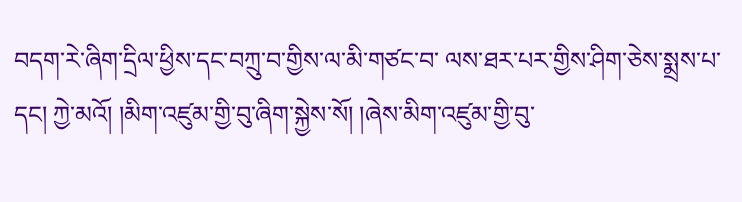བདག་རེ་ཞིག་དྲིལ་ཕྱིས་དང་བཀྲུ་བ་གྱིས་ལ་མི་གཙང་བ་ ལས་ཐར་པར་གྱིས་ཤིག་ཅེས་སྨྲས་པ་དང། ཀྱེ་མའོ། །མིག་འཛུམ་གྱི་བུ་ཞིག་སྐྱེས་སོ། །ཞེས་མིག་འཛུམ་གྱི་བུ་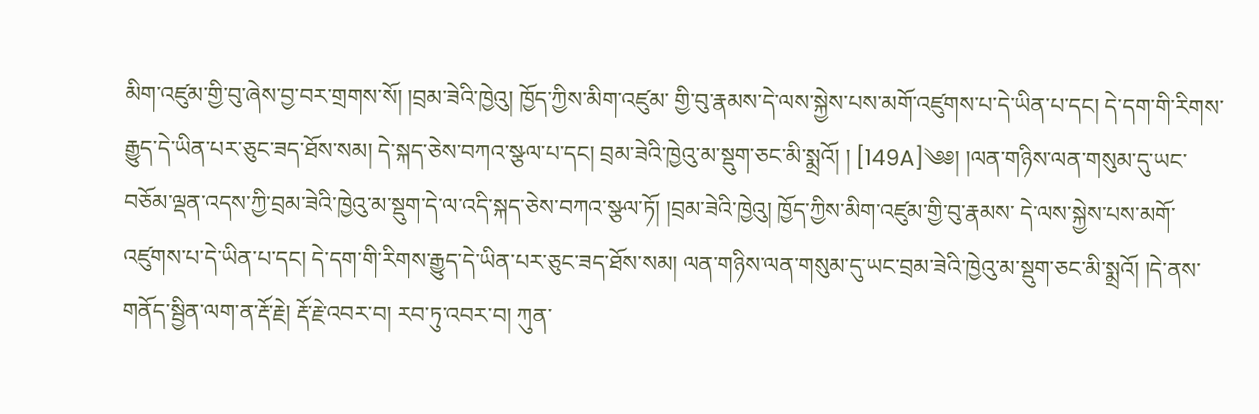མིག་འཛུམ་གྱི་བུ་ཞེས་བྱ་བར་གྲགས་སོ། །བྲམ་ཟེའི་ཁྱེའུ། ཁྱོད་ཀྱིས་མིག་འཛུམ་ གྱི་བུ་རྣམས་དེ་ལས་སྐྱེས་པས་མགོ་འཛུགས་པ་དེ་ཡིན་པ་དང། དེ་དག་གི་རིགས་རྒྱུད་དེ་ཡིན་པར་ཅུང་ཟད་ཐོས་སམ། དེ་སྐད་ཅེས་བཀའ་སྩལ་པ་དང། བྲམ་ཟེའི་ཁྱེའུ་མ་སྡུག་ཅང་མི་སྨྲའོ། ། [149A]༄༅། །ལན་གཉིས་ལན་གསུམ་དུ་ཡང་བཅོམ་ལྡན་འདས་ཀྱི་བྲམ་ཟེའི་ཁྱེའུ་མ་སྡུག་དེ་ལ་འདི་སྐད་ཅེས་བཀའ་སྩལ་ཏོ། །བྲམ་ཟེའི་ཁྱེའུ། ཁྱོད་ཀྱིས་མིག་འཛུམ་གྱི་བུ་རྣམས་ དེ་ལས་སྐྱེས་པས་མགོ་འཛུགས་པ་དེ་ཡིན་པ་དང། དེ་དག་གི་རིགས་རྒྱུད་དེ་ཡིན་པར་ཅུང་ཟད་ཐོས་སམ། ལན་གཉིས་ལན་གསུམ་དུ་ཡང་བྲམ་ཟེའི་ཁྱེའུ་མ་སྡུག་ཅང་མི་སྨྲའོ། །དེ་ནས་ གནོད་སྦྱིན་ལག་ན་རྡོ་རྗེ། རྡོ་རྗེ་འབར་བ། རབ་ཏུ་འབར་བ། ཀུན་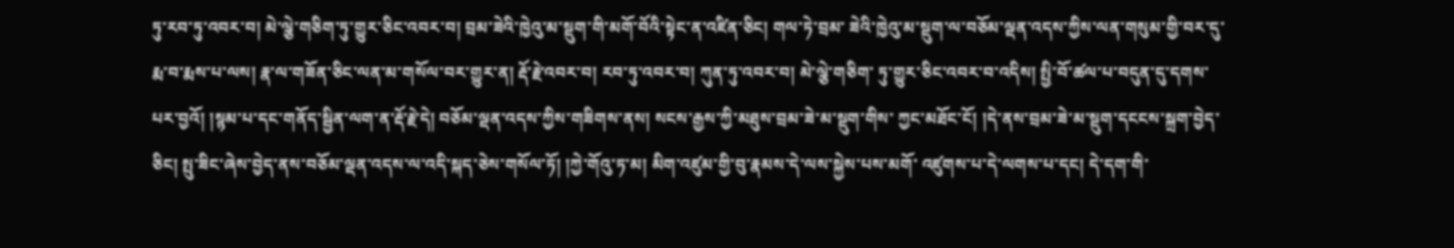ཏུ་རབ་ཏུ་འབར་བ། མེ་ལྕེ་གཅིག་ཏུ་གྱུར་ཅིང་འབར་བ། བྲམ་ཟེའི་ཁྱེའུ་མ་སྡུག་གི་མགོ་བོའི་སྟེང་ན་འཛིན་ཅིང། གལ་ཏེ་བྲམ་ ཟེའི་ཁྱེའུ་མ་སྡུག་ལ་བཅོམ་ལྡན་འདས་ཀྱིས་ལན་གསུམ་གྱི་བར་དུ་རྨ་བ་རྨས་པ་ལས། རྣ་ལ་གཟོན་ཅིང་ལན་མ་གསོལ་བར་གྱུར་ན། རྡོ་རྗེ་འབར་བ། རབ་ཏུ་འབར་བ། ཀུན་ཏུ་འབར་བ། མེ་ལྕེ་གཅིག་ ཏུ་གྱུར་ཅིང་འབར་བ་འདིས། སྤྱི་བོ་ཚལ་པ་བདུན་དུ་དགས་པར་བྱའོ། །སྙམ་པ་དང་གནོད་སྦྱིན་ལག་ན་རྡོ་རྗེ་དེ། བཅོམ་ལྡན་འདས་ཀྱིས་གཟིགས་ནས། སངས་རྒྱས་ཀྱི་མཐུས་བྲམ་ཟེ་མ་སྡུག་གིས་ ཀྱང་མཐོང་ངོ། །དེ་ནས་བྲམ་ཟེ་མ་སྡུག་དངངས་སྐྲག་བྱེད་ཅིང། སྤུ་ཟིང་ཞེས་བྱེད་ནས་བཅོམ་ལྡན་འདས་ལ་འདི་སྐད་ཅེས་གསོལ་ཏོ། །ཀྱེ་གོའུ་ཏ་མ། མིག་འཛུམ་གྱི་བུ་རྣམས་དེ་ལས་སྐྱེས་པས་མགོ་ འཛུགས་པ་དེ་ལགས་པ་དང། དེ་དག་གི་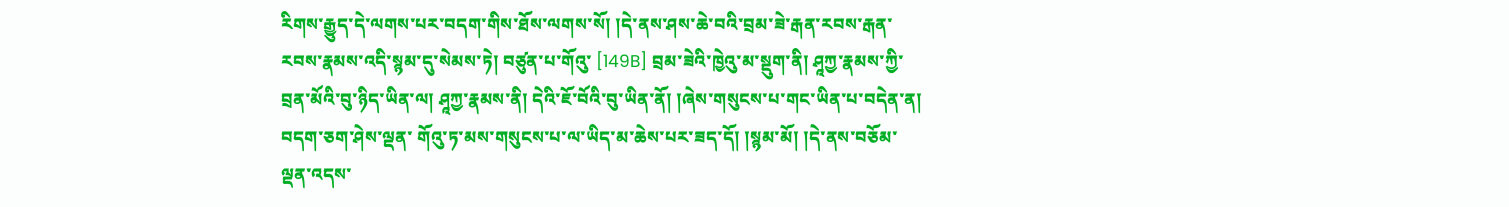རིགས་རྒྱུད་དེ་ལགས་པར་བདག་གིས་ཐོས་ལགས་སོ། །དེ་ནས་ཤས་ཆེ་བའི་བྲམ་ཟེ་རྒན་རབས་རྒན་རབས་རྣམས་འདི་སྙམ་དུ་སེམས་ཏེ། བཙུན་པ་གོའུ་ [149B] བྲམ་ཟེའི་ཁྱེའུ་མ་སྡུག་ནི། ཤཱཀྱ་རྣམས་ཀྱི་བྲན་མོའི་བུ་ཉིད་ཡིན་ལ། ཤཱཀྱ་རྣམས་ནི། དེའི་ཇོ་བོའི་བུ་ཡིན་ནོ། །ཞེས་གསུངས་པ་གང་ཡིན་པ་བདེན་ན། བདག་ཅག་ཤེས་ལྡན་ གོའུ་ཏ་མས་གསུངས་པ་ལ་ཡིད་མ་ཆེས་པར་ཟད་དོ། །སྙམ་མོ། །དེ་ནས་བཅོམ་ལྡན་འདས་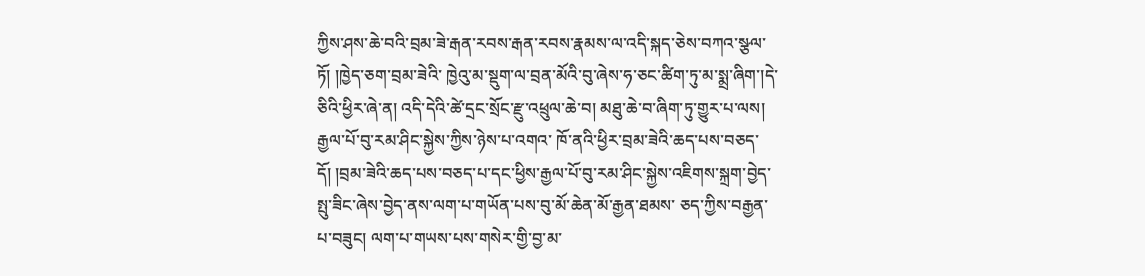ཀྱིས་ཤས་ཆེ་བའི་བྲམ་ཟེ་རྒན་རབས་རྒན་རབས་རྣམས་ལ་འདི་སྐད་ཅེས་བཀའ་སྩལ་ཏོ། །ཁྱེད་ཅག་བྲམ་ཟེའི་ ཁྱེའུ་མ་སྡུག་ལ་བྲན་མོའི་བུ་ཞེས་ཧ་ཅང་ཚིག་ཏུ་མ་སྨྲ་ཞིག་།དེ་ཅིའི་ཕྱིར་ཞེ་ན། འདི་དེའི་ཚེ་དྲང་སྲོང་རྫུ་འཕྲུལ་ཆེ་བ། མཐུ་ཆེ་བ་ཞིག་ཏུ་གྱུར་པ་ལས། རྒྱལ་པོ་བུ་རམ་ཤིང་སྐྱེས་ཀྱིས་ཉེས་པ་འགའ་ ཁོ་ནའི་ཕྱིར་བྲམ་ཟེའི་ཆད་པས་བཅད་དོ། །བྲམ་ཟེའི་ཆད་པས་བཅད་པ་དང་ཕྱིས་རྒྱལ་པོ་བུ་རམ་ཤིང་སྐྱེས་འཇིགས་སྐྲག་བྱེད་སྤུ་ཟིང་ཞེས་བྱེད་ནས་ལག་པ་གཡོན་པས་བུ་མོ་ཆེན་མོ་རྒྱན་ཐམས་ ཅད་ཀྱིས་བརྒྱན་པ་བཟུང། ལག་པ་གཡས་པས་གསེར་གྱི་བྱ་མ་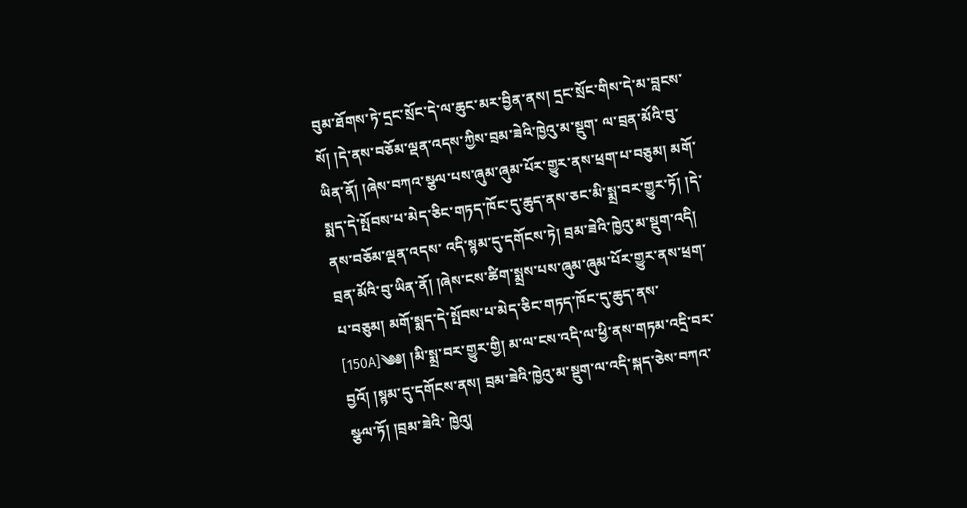བུམ་ཐོགས་ཏེ་དྲང་སྲོང་དེ་ལ་ཆུང་མར་བྱིན་ནས། དྲང་སྲོང་གིས་དེ་མ་བླངས་སོ། །དེ་ནས་བཅོམ་ལྡན་འདས་ཀྱིས་བྲམ་ཟེའི་ཁྱེའུ་མ་སྡུག་ ལ་བྲན་མོའི་བུ་ཡིན་ནོ། །ཞེས་བཀའ་སྩལ་པས་ཞུམ་ཞུམ་པོར་གྱུར་ནས་ཕྲག་པ་བཅུམ། མགོ་སྨད་དེ་སྤོབས་པ་མེད་ཅིང་གཏད་ཁོང་དུ་ཆུད་ནས་ཅང་མི་སྨྲ་བར་གྱུར་ཏོ། །དེ་ནས་བཅོམ་ལྡན་འདས་ འདི་སྙམ་དུ་དགོངས་ཏེ། བྲམ་ཟེའི་ཁྱེའུ་མ་སྡུག་འདི། བྲན་མོའི་བུ་ཡིན་ནོ། །ཞེས་ངས་ཚིག་སྨྲས་པས་ཞུམ་ཞུམ་པོར་གྱུར་ནས་ཕྲག་པ་བཅུམ། མགོ་སྨད་དེ་སྤོབས་པ་མེད་ཅིང་གཏད་ཁོང་དུ་ཆུད་ནས་ [150A]༄༅། །མི་སྨྲ་བར་གྱུར་གྱི། མ་ལ་ངས་འདི་ལ་ཕྱི་ནས་གཏམ་འདྲི་བར་བྱའོ། །སྙམ་དུ་དགོངས་ནས། བྲམ་ཟེའི་ཁྱེའུ་མ་སྡུག་ལ་འདི་སྐད་ཅེས་བཀའ་སྩལ་ཏོ། །བྲམ་ཟེའི་ ཁྱེའུ།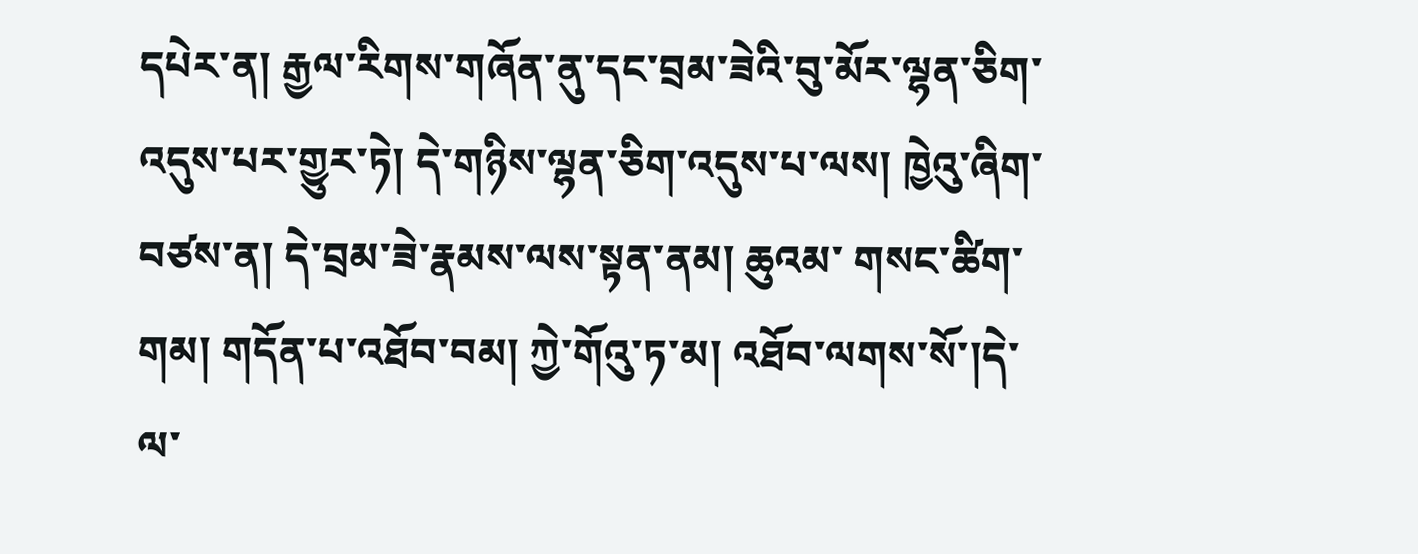དཔེར་ན། རྒྱལ་རིགས་གཞོན་ནུ་དང་བྲམ་ཟེའི་བུ་མོར་ལྷན་ཅིག་འདུས་པར་གྱུར་ཏེ། དེ་གཉིས་ལྷན་ཅིག་འདུས་པ་ལས། ཁྱེའུ་ཞིག་བཙས་ན། དེ་བྲམ་ཟེ་རྣམས་ལས་སྟན་ནམ། ཆུའམ་ གསང་ཚིག་གམ། གདོན་པ་འཐོབ་བམ། ཀྱེ་གོའུ་ཏ་མ། འཐོབ་ལགས་སོ་།དེ་ལ་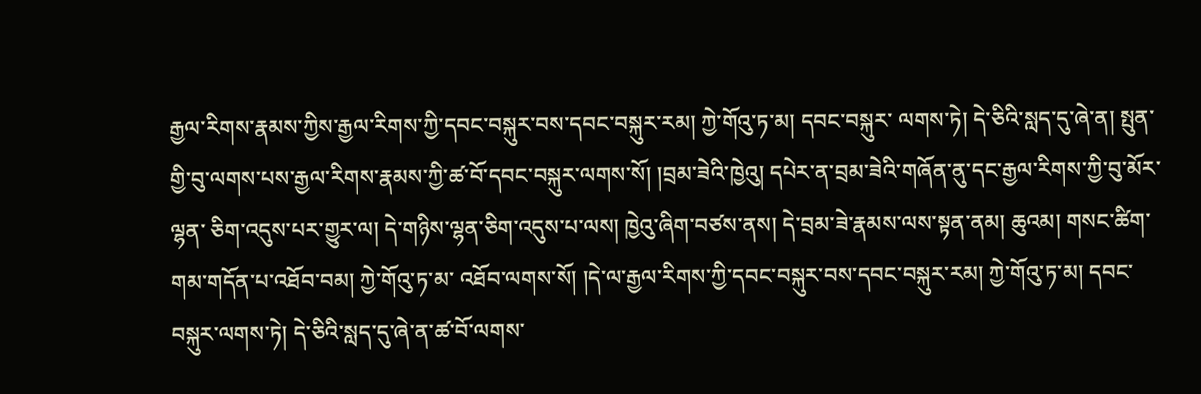རྒྱལ་རིགས་རྣམས་ཀྱིས་རྒྱལ་རིགས་ཀྱི་དབང་བསྐུར་བས་དབང་བསྐུར་རམ། ཀྱེ་གོའུ་ཏ་མ། དབང་བསྐུར་ ལགས་ཏེ། དེ་ཅིའི་སླད་དུ་ཞེ་ན། སྤུན་གྱི་བུ་ལགས་པས་རྒྱལ་རིགས་རྣམས་ཀྱི་ཚ་བོ་དབང་བསྐུར་ལགས་སོ། །བྲམ་ཟེའི་ཁྱེའུ། དཔེར་ན་བྲམ་ཟེའི་གཞོན་ནུ་དང་རྒྱལ་རིགས་ཀྱི་བུ་མོར་ལྷན་ ཅིག་འདུས་པར་གྱུར་ལ། དེ་གཉིས་ལྷན་ཅིག་འདུས་པ་ལས། ཁྱེའུ་ཞིག་བཙས་ནས། དེ་བྲམ་ཟེ་རྣམས་ལས་སྟན་ནམ། ཆུའམ། གསང་ཚིག་གམ་གདོན་པ་འཐོབ་བམ། ཀྱེ་གོའུ་ཏ་མ་ འཐོབ་ལགས་སོ། །དེ་ལ་རྒྱལ་རིགས་ཀྱི་དབང་བསྐུར་བས་དབང་བསྐུར་རམ། ཀྱེ་གོའུ་ཏ་མ། དབང་བསྐུར་ལགས་ཏེ། དེ་ཅིའི་སླད་དུ་ཞེ་ན་ཚ་བོ་ལགས་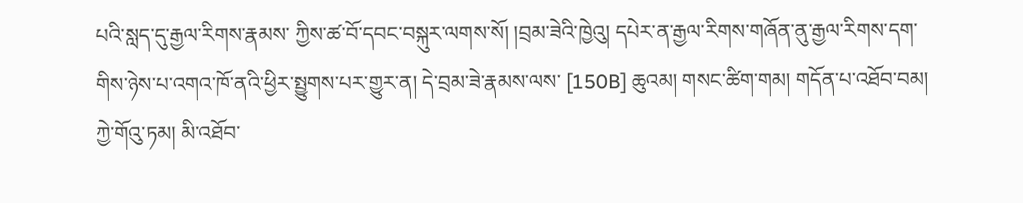པའི་སླད་དུ་རྒྱལ་རིགས་རྣམས་ ཀྱིས་ཚ་བོ་དབང་བསྐུར་ལགས་སོ། །བྲམ་ཟེའི་ཁྱེའུ། དཔེར་ན་རྒྱལ་རིགས་གཞོན་ནུ་རྒྱལ་རིགས་དག་གིས་ཉེས་པ་འགའ་ཁོ་ནའི་ཕྱིར་སྤྱུགས་པར་གྱུར་ན། དེ་བྲམ་ཟེ་རྣམས་ལས་ [150B] ཆུའམ། གསང་ཚིག་གམ། གདོན་པ་འཐོབ་བམ། ཀྱེ་གོའུ་ཏམ། མི་འཐོབ་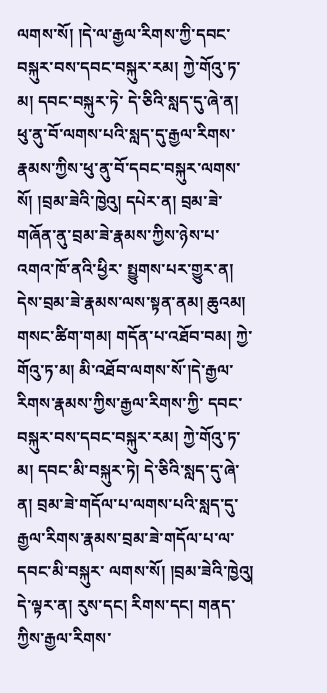ལགས་སོ། །དེ་ལ་རྒྱལ་རིགས་ཀྱི་དབང་བསྐུར་བས་དབང་བསྐུར་རམ། ཀྱེ་གོའུ་ཏ་མ། དབང་བསྐུར་ཏེ་ དེ་ཅིའི་སླད་དུ་ཞེ་ན། ཕུ་ནུ་བོ་ལགས་པའི་སླད་དུ་རྒྱལ་རིགས་རྣམས་ཀྱིས་ཕུ་ནུ་བོ་དབང་བསྐུར་ལགས་སོ། །བྲམ་ཟེའི་ཁྱེའུ། དཔེར་ན། བྲམ་ཟེ་གཞོན་ནུ་བྲམ་ཟེ་རྣམས་ཀྱིས་ཉེས་པ་འགའ་ཁོ་ནའི་ཕྱིར་ སྤྱུགས་པར་གྱུར་ན། དེས་བྲམ་ཟེ་རྣམས་ལས་སྟན་ནམ། ཆུའམ། གསང་ཚིག་གམ། གདོན་པ་འཐོབ་བམ། ཀྱེ་གོའུ་ཏ་མ། མི་འཐོབ་ལགས་སོ་།དེ་རྒྱལ་རིགས་རྣམས་ཀྱིས་རྒྱལ་རིགས་ཀྱི་ དབང་བསྐུར་བས་དབང་བསྐུར་རམ། ཀྱེ་གོའུ་ཏ་མ། དབང་མི་བསྐུར་ཏེ། དེ་ཅིའི་སླད་དུ་ཞེ་ན། བྲམ་ཟེ་གདོལ་པ་ལགས་པའི་སླད་དུ་རྒྱལ་རིགས་རྣམས་བྲམ་ཟེ་གདོལ་པ་ལ་དབང་མི་བསྐུར་ ལགས་སོ། །བྲམ་ཟེའི་ཁྱེའུ། དེ་ལྟར་ན། རུས་དང། རིགས་དང། གནད་ཀྱིས་རྒྱལ་རིགས་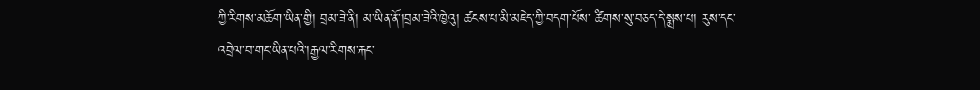ཀྱི་རིགས་མཆོག་ཡིན་གྱི། བྲམ་ཟེ་ནི། མ་ཡིན་ནོ་།བྲམ་ཟེའི་ཁྱེའུ། ཚངས་པ་མི་མཇེད་ཀྱི་བདག་པོས་ ཚིགས་སུ་བཅད་དེ་སྨྲས་པ། རུས་དང་འབྲེལ་བ་གང་ཡིན་པའི་།རྒྱལ་རིགས་རྐང་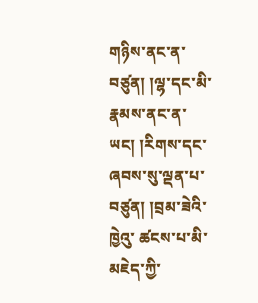གཉིས་ནང་ན་བཙུན། །ལྷ་དང་མི་རྣམས་ནང་ན་ཡང། །རིགས་དང་ཞབས་སུ་ལྡན་པ་བཙུན། །བྲམ་ཟེའི་ཁྱེའུ་ ཚངས་པ་མི་མཇེད་ཀྱི་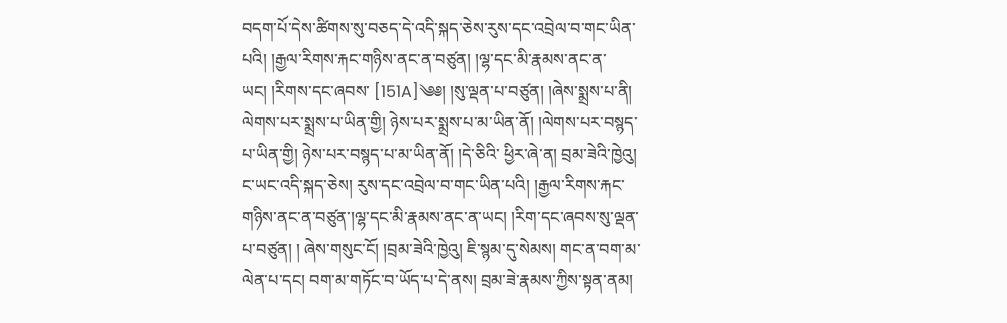བདག་པོ་དེས་ཚིགས་སུ་བཅད་དེ་འདི་སྐད་ཅེས་རུས་དང་འབྲེལ་བ་གང་ཡིན་པའི། །རྒྱལ་རིགས་རྐང་གཉིས་ནང་ན་བཙུན། །ལྷ་དང་མི་རྣམས་ནང་ན་ཡང། །རིགས་དང་ཞབས་ [151A]༄༅། །སུ་ལྡན་པ་བཙུན། །ཞེས་སྨྲས་པ་ནི། ལེགས་པར་སྨྲས་པ་ཡིན་གྱི། ཉེས་པར་སྨྲས་པ་མ་ཡིན་ནོ། །ལེགས་པར་བསྙད་པ་ཡིན་གྱི། ཉེས་པར་བསྙད་པ་མ་ཡིན་ནོ། །དེ་ཅིའི་ ཕྱིར་ཞེ་ན། བྲམ་ཟེའི་ཁྱེའུ། ང་ཡང་འདི་སྐད་ཅེས། རུས་དང་འབྲེལ་བ་གང་ཡིན་པའི། །རྒྱལ་རིགས་རྐང་གཉིས་ནང་ན་བཙུན་།ལྷ་དང་མི་རྣམས་ནང་ན་ཡང། །རིག་དང་ཞབས་སུ་ལྡན་པ་བཙུན། ། ཞེས་གསུང་ངོ། །བྲམ་ཟེའི་ཁྱེའུ། ཇི་སྙམ་དུ་སེམས། གང་ན་བག་མ་ལེན་པ་དང། བག་མ་གཏོང་བ་ཡོད་པ་དེ་ནས། བྲམ་ཟེ་རྣམས་ཀྱིས་སྟན་ནམ།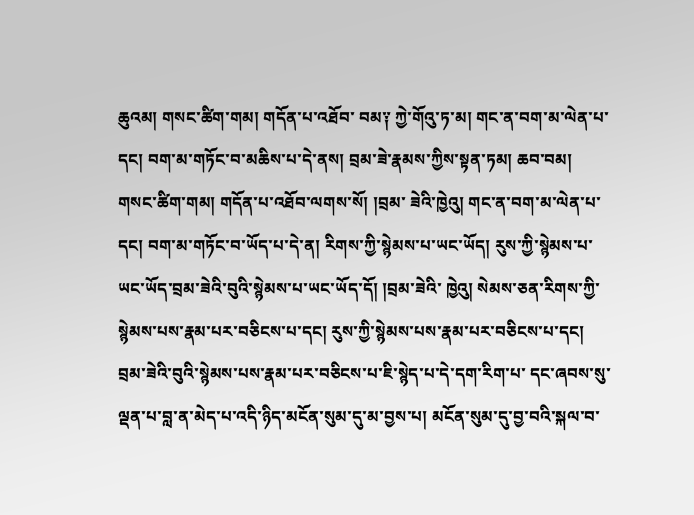ཆུའམ། གསང་ཚིག་གམ། གདོན་པ་འཐོབ་ བམ༑ ཀྱེ་གོའུ་ཏ་མ། གང་ན་བག་མ་ལེན་པ་དང། བག་མ་གཏོང་བ་མཆིས་པ་དེ་ནས། བྲམ་ཟེ་རྣམས་ཀྱིས་སྟན་ཏམ། ཆབ་བམ། གསང་ཚིག་གམ། གདོན་པ་འཐོབ་ལགས་སོ། །བྲམ་ ཟེའི་ཁྱེའུ། གང་ན་བག་མ་ལེན་པ་དང། བག་མ་གཏོང་བ་ཡོད་པ་དེ་ན། རིགས་ཀྱི་སྙེམས་པ་ཡང་ཡོད། རུས་ཀྱི་སྙེམས་པ་ཡང་ཡོད་བྲམ་ཟེའི་བུའི་སྙེམས་པ་ཡང་ཡོད་དོ། །བྲམ་ཟེའི་ ཁྱེའུ། སེམས་ཅན་རིགས་ཀྱི་སྙེམས་པས་རྣམ་པར་བཅིངས་པ་དང། རུས་ཀྱི་སྙེམས་པས་རྣམ་པར་བཅིངས་པ་དང། བྲམ་ཟེའི་བུའི་སྙེམས་པས་རྣམ་པར་བཅིངས་པ་ཇི་སྙེད་པ་དེ་དག་རིག་པ་ དང་ཞབས་སུ་ལྡན་པ་བླ་ན་མེད་པ་འདི་ཉིད་མངོན་སུམ་དུ་མ་བྱས་པ། མངོན་སུམ་དུ་བྱ་བའི་སྐལ་བ་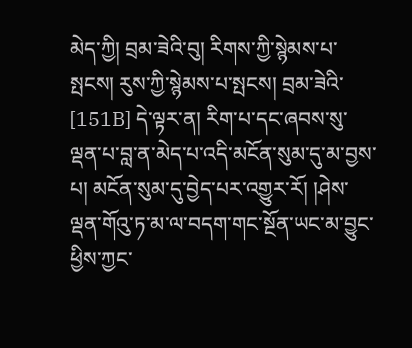མེད་ཀྱི། བྲམ་ཟེའི་བུ། རིགས་ཀྱི་སྙེམས་པ་སྤངས། རུས་ཀྱི་སྙེམས་པ་སྤངས། བྲམ་ཟེའི་ [151B] དེ་ལྟར་ན། རིག་པ་དང་ཞབས་སུ་ལྡན་པ་བླ་ན་མེད་པ་འདི་མངོན་སུམ་དུ་མ་བྱས་པ། མངོན་སུམ་དུ་བྱེད་པར་འགྱུར་རོ། །ཤེས་ལྡན་གོའུ་ཏ་མ་ལ་བདག་གང་སྔོན་ཡང་མ་བྱུང་ ཕྱིས་ཀྱང་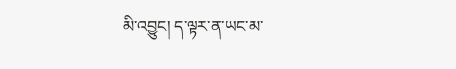མི་འབྱུང། ད་ལྟར་ན་ཡང་མ་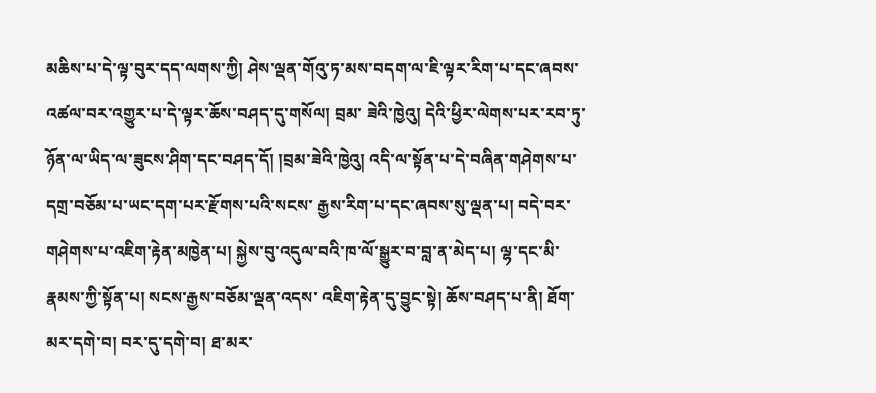མཆིས་པ་དེ་ལྟ་བུར་དད་ལགས་ཀྱི། ཤེས་ལྡན་གོའུ་ཏ་མས་བདག་ལ་ཇི་ལྟར་རིག་པ་དང་ཞབས་འཚལ་བར་འགྱུར་པ་དེ་ལྟར་ཆོས་བཤད་དུ་གསོལ། བྲམ་ ཟེའི་ཁྱེའུ། དེའི་ཕྱིར་ལེགས་པར་རབ་ཏུ་ཉོན་ལ་ཡིད་ལ་ཟུངས་ཤིག་དང་བཤད་དོ། །བྲམ་ཟེའི་ཁྱེའུ། འདི་ལ་སྟོན་པ་དེ་བཞིན་གཤེགས་པ་དགྲ་བཅོམ་པ་ཡང་དག་པར་རྫོགས་པའི་སངས་ རྒྱས་རིག་པ་དང་ཞབས་སུ་ལྡན་པ། བདེ་བར་གཤེགས་པ་འཇིག་རྟེན་མཁྱེན་པ། སྐྱེས་བུ་འདུལ་བའི་ཁ་ལོ་སྒྱུར་བ་བླ་ན་མེད་པ། ལྷ་དང་མི་རྣམས་ཀྱི་སྟོན་པ། སངས་རྒྱས་བཅོམ་ལྡན་འདས་ འཇིག་རྟེན་དུ་བྱུང་སྟེ། ཆོས་བཤད་པ་ནི། ཐོག་མར་དགེ་བ། བར་དུ་དགེ་བ། ཐ་མར་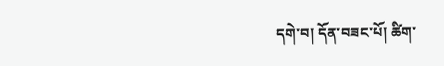དགེ་བ། དོན་བཟང་པོ། ཚིག་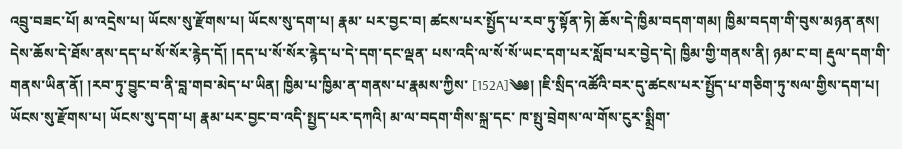འབྲུ་བཟང་པོ། མ་འདྲེས་པ། ཡོངས་སུ་རྫོགས་པ། ཡོངས་སུ་དག་པ། རྣམ་ པར་བྱང་བ། ཚངས་པར་སྤྱོད་པ་རབ་ཏུ་སྟོན་ཏེ། ཆོས་དེ་ཁྱིམ་བདག་གམ། ཁྱིམ་བདག་གི་བུས་མཉན་ནས། དེས་ཆོས་དེ་ཐོས་ནས་དད་པ་སོ་སོར་རྙེད་དོ། །དད་པ་སོ་སོར་རྙེད་པ་དེ་དག་དང་ལྡན་ པས་འདི་ལ་སོ་སོ་ཡང་དག་པར་སློབ་པར་བྱེད་དེ། ཁྱིམ་གྱི་གནས་ནི། ཉམ་ང་བ། རྡུལ་དག་གི་གནས་ཡིན་ནོ། །རབ་ཏུ་བྱུང་བ་ནི་བླ་གབ་མེད་པ་ཡིན། ཁྱིམ་པ་ཁྱིམ་ན་གནས་པ་རྣམས་ཀྱིས་ [152A]༄༅། །ཇི་སྲིད་འཚོའི་བར་དུ་ཚངས་པར་སྤྱོད་པ་གཅིག་ཏུ་སལ་གྱིས་དག་པ། ཡོངས་སུ་རྫོགས་པ། ཡོངས་སུ་དག་པ། རྣམ་པར་བྱང་བ་འདི་སྤྱད་པར་དཀའི། མ་ལ་བདག་གིས་སྐྲ་དང་ ཁ་སྤུ་བྲེགས་ལ་གོས་ངུར་སྨྲིག་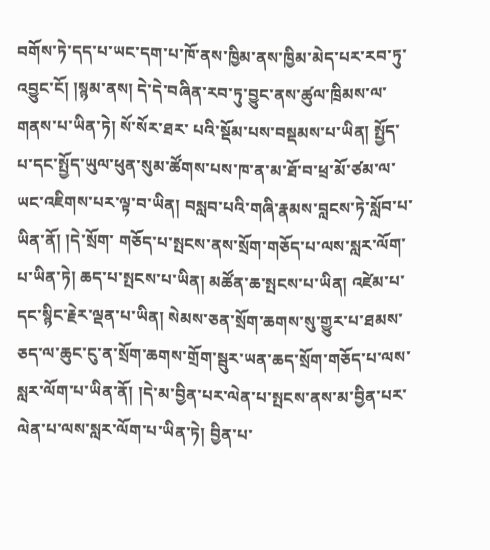བགོས་ཏེ་དད་པ་ཡང་དག་པ་ཁོ་ནས་ཁྱིམ་ནས་ཁྱིམ་མེད་པར་རབ་ཏུ་འབྱུང་ངོ། །སྙམ་ནས། དེ་དེ་བཞིན་རབ་ཏུ་བྱུང་ནས་ཚུལ་ཁྲིམས་ལ་གནས་པ་ཡིན་ཏེ། སོ་སོར་ཐར་ པའི་སྡོམ་པས་བསྡམས་པ་ཡིན། སྤྱོད་པ་དང་སྤྱོད་ཡུལ་ཕུན་སུམ་ཚོགས་པས་ཁ་ན་མ་ཐོ་བ་ཕྲ་མོ་ཙམ་ལ་ཡང་འཇིགས་པར་ལྟ་བ་ཡིན། བསླབ་པའི་གཞི་རྣམས་བླངས་ཏེ་སློབ་པ་ཡིན་ནོ། །དེ་སྲོག་ གཅོད་པ་སྤངས་ནས་སྲོག་གཅོད་པ་ལས་སླར་ལོག་པ་ཡིན་ཏེ། ཆད་པ་སྤངས་པ་ཡིན། མཚོན་ཆ་སྤངས་པ་ཡིན། འཛེམ་པ་དང་སྙིང་རྗེར་ལྡན་པ་ཡིན། སེམས་ཅན་སྲོག་ཆགས་སུ་གྱུར་པ་ཐམས་ ཅད་ལ་ཆུང་ངུ་ན་སྲོག་ཆགས་གྲོག་སྦུར་ཡན་ཆད་སྲོག་གཅོད་པ་ལས་སླར་ལོག་པ་ཡིན་ནོ། །དེ་མ་བྱིན་པར་ལེན་པ་སྤངས་ནས་མ་བྱིན་པར་ལེན་པ་ལས་སླར་ལོག་པ་ཡིན་ཏེ། བྱིན་པ་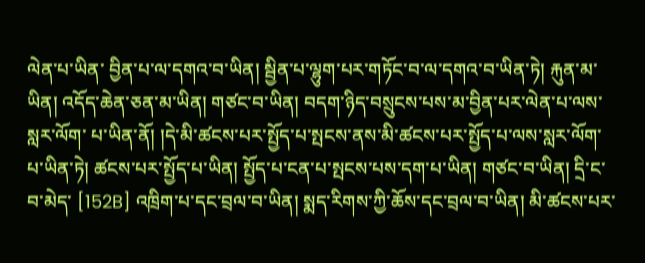ལེན་པ་ཡིན་ བྱིན་པ་ལ་དགའ་བ་ཡིན། སྦྱིན་པ་ལྷུག་པར་གཏོང་བ་ལ་དགའ་བ་ཡིན་ཏེ། རྐུན་མ་ཡིན། འདོད་ཆེན་ཅན་མ་ཡིན། གཙང་བ་ཡིན། བདག་ཉིད་བསྲུངས་པས་མ་བྱིན་པར་ལེན་པ་ལས་སླར་ལོག་ པ་ཡིན་ནོ། །དེ་མི་ཚངས་པར་སྤྱོད་པ་སྤངས་ནས་མི་ཚངས་པར་སྤྱོད་པ་ལས་སླར་ལོག་པ་ཡིན་ཏེ། ཚངས་པར་སྤྱོད་པ་ཡིན། སྤྱོད་པ་ངན་པ་སྤངས་པས་དག་པ་ཡིན། གཙང་བ་ཡིན། དྲི་ང་བ་མེད་ [152B] འཁྲིག་པ་དང་བྲལ་བ་ཡིན། སྨད་རིགས་ཀྱི་ཆོས་དང་བྲལ་བ་ཡིན། མི་ཚངས་པར་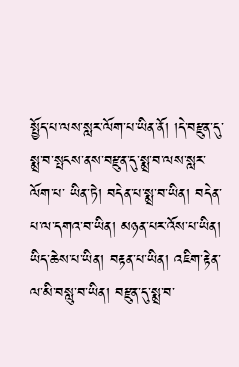སྤྱོད་པ་ལས་སླར་ལོག་པ་ཡིན་ནོ། །དེ་བརྫུན་དུ་སྨྲ་བ་སྤངས་ནས་བརྫུན་དུ་སྨྲ་བ་ལས་སླར་ལོག་པ་ ཡིན་ཏེ། བདེན་པ་སྨྲ་བ་ཡིན། བདེན་པ་ལ་དགའ་བ་ཡིན། མཉན་པར་འོས་པ་ཡིན། ཡིད་ཆེས་པ་ཡིན། བརྟན་པ་ཡིན། འཇིག་རྟེན་ལ་མི་བསླུ་བ་ཡིན། བརྫུན་དུ་སྨྲ་བ་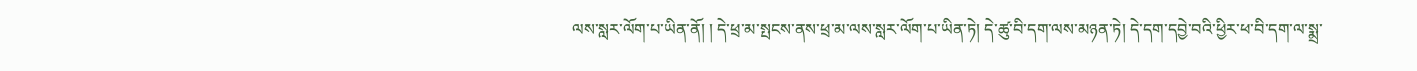ལས་སླར་ལོག་པ་ཡིན་ནོ། ། དེ་ཕྲ་མ་སྤངས་ནས་ཕྲ་མ་ལས་སླར་ལོག་པ་ཡིན་ཏེ། དེ་ཚུ་བི་དག་ལས་མཉན་ཏེ། དེ་དག་དབྱེ་བའི་ཕྱིར་ཕ་བི་དག་ལ་སྨྲ་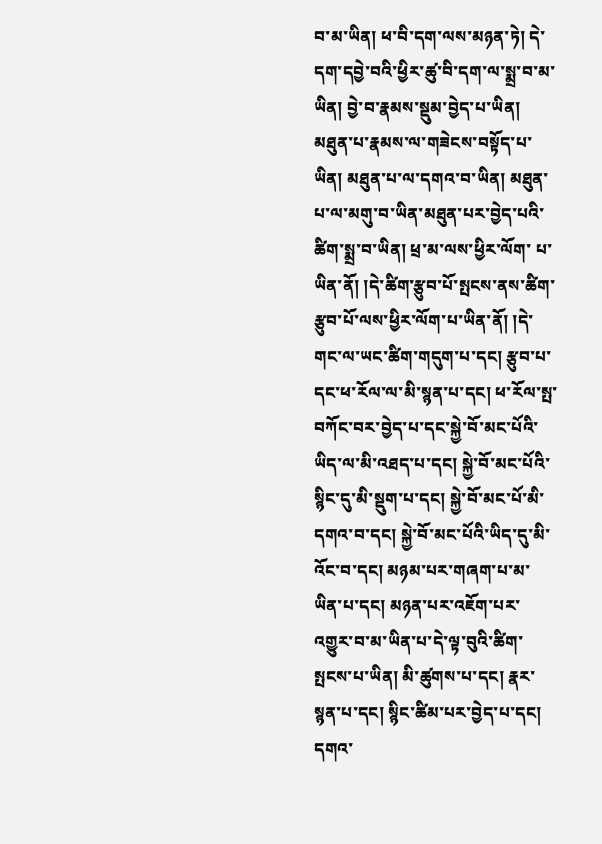བ་མ་ཡིན། ཕ་བི་དག་ལས་མཉན་ཏེ། དེ་དག་དབྱེ་བའི་ཕྱིར་ཚུ་བི་དག་ལ་སྨྲ་བ་མ་ ཡིན། བྱེ་བ་རྣམས་སྡུམ་བྱེད་པ་ཡིན། མཐུན་པ་རྣམས་ལ་གཟེངས་བསྟོད་པ་ཡིན། མཐུན་པ་ལ་དགའ་བ་ཡིན། མཐུན་པ་ལ་མགུ་བ་ཡིན་མཐུན་པར་བྱེད་པའི་ཚིག་སྨྲ་བ་ཡིན། ཕྲ་མ་ལས་ཕྱིར་ལོག་ པ་ཡིན་ནོ། །དེ་ཚིག་རྩུབ་པོ་སྤངས་ནས་ཚིག་རྩུབ་པོ་ལས་ཕྱིར་ལོག་པ་ཡིན་ནོ། །དེ་གང་ལ་ཡང་ཚིག་གདུག་པ་དང། རྩུབ་པ་དང་ཕ་རོལ་ལ་མི་སྙན་པ་དང། ཕ་རོལ་སྤ་བཀོང་བར་བྱེད་པ་དང་སྐྱེ་བོ་མང་པོའི་ ཡིད་ལ་མི་འཐད་པ་དང། སྐྱེ་བོ་མང་པོའི་སྙིང་དུ་མི་སྡུག་པ་དང། སྐྱེ་བོ་མང་པོ་མི་དགའ་བ་དང། སྐྱེ་བོ་མང་པོའི་ཡིད་དུ་མི་འོང་བ་དང། མཉམ་པར་གཞག་པ་མ་ཡིན་པ་དང། མཉན་པར་འཇོག་པར་ འགྱུར་བ་མ་ཡིན་པ་དེ་ལྟ་བུའི་ཚིག་སྤངས་པ་ཡིན། མི་ཚུགས་པ་དང། རྣར་སྙན་པ་དང། སྙིང་ཚིམ་པར་བྱེད་པ་དང། དགའ་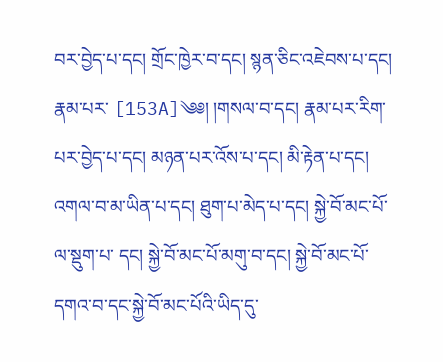བར་བྱེད་པ་དང། གྲོང་ཁྱེར་བ་དང། སྙན་ཅིང་འཇེབས་པ་དང། རྣམ་པར་ [153A]༄༅། །གསལ་བ་དང། རྣམ་པར་རིག་པར་བྱེད་པ་དང། མཉན་པར་འོས་པ་དང། མི་རྟེན་པ་དང། འགལ་བ་མ་ཡིན་པ་དང། ཐུག་པ་མེད་པ་དང། སྐྱེ་བོ་མང་པོ་ལ་སྡུག་པ་ དང། སྐྱེ་བོ་མང་པོ་མགུ་བ་དང། སྐྱེ་བོ་མང་པོ་དགའ་བ་དང་སྐྱེ་བོ་མང་པོའི་ཡིད་དུ་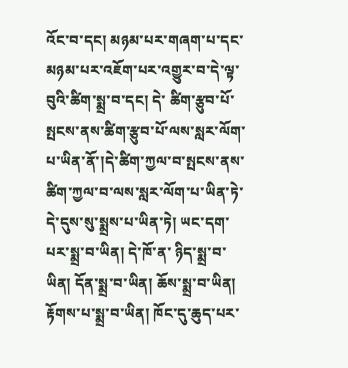འོང་བ་དང། མཉམ་པར་གཞག་པ་དང་མཉམ་པར་འཇོག་པར་འགྱུར་བ་དེ་ལྟ་བུའི་ཚིག་སྨྲ་བ་དང། དེ་ ཚིག་རྩུབ་པོ་སྤངས་ནས་ཚིག་རྩུབ་པོ་ལས་སླར་ལོག་པ་ཡིན་ནོ་།དེ་ཚིག་ཀྱལ་བ་སྤངས་ནས་ཚིག་ཀྱལ་བ་ལས་སླར་ལོག་པ་ཡིན་ཏེ་དེ་དུས་སུ་སྨྲས་པ་ཡིན་ཏེ། ཡང་དག་པར་སྨྲ་བ་ཡིན། དེ་ཁོ་ན་ ཉིད་སྨྲ་བ་ཡིན། དོན་སྨྲ་བ་ཡིན། ཆོས་སྨྲ་བ་ཡིན། རྟོགས་པ་སྨྲ་བ་ཡིན། ཁོང་དུ་ཆུད་པར་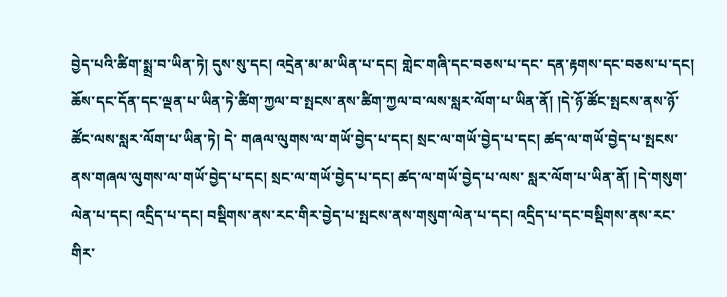བྱེད་པའི་ཚིག་སྨྲ་བ་ཡིན་ཏེ། དུས་སུ་དང། འདྲེན་མ་མ་ཡིན་པ་དང། གླེང་གཞི་དང་བཅས་པ་དང་ དན་རྟགས་དང་བཅས་པ་དང། ཆོས་དང་དོན་དང་ལྡན་པ་ཡིན་ཏེ་ཚིག་ཀྱལ་བ་སྤངས་ནས་ཚིག་ཀྱལ་བ་ལས་སླར་ལོག་པ་ཡིན་ནོ། །དེ་ཉོ་ཚོང་སྤངས་ནས་ཉོ་ཚོང་ལས་སླར་ལོག་པ་ཡིན་ཏེ། དེ་ གཞལ་ལུགས་ལ་གཡོ་བྱེད་པ་དང། སྲང་ལ་གཡོ་བྱེད་པ་དང། ཚད་ལ་གཡོ་བྱེད་པ་སྤངས་ནས་གཞལ་ལུགས་ལ་གཡོ་བྱེད་པ་དང། སྲང་ལ་གཡོ་བྱེད་པ་དང། ཚད་ལ་གཡོ་བྱེད་པ་ལས་ སླར་ལོག་པ་ཡིན་ནོ། །དེ་གསུག་ལེན་པ་དང། འདྲིད་པ་དང། བསྡིགས་ནས་རང་གིར་བྱེད་པ་སྤངས་ནས་གསུག་ལེན་པ་དང། འདྲིད་པ་དང་བསྡིགས་ནས་རང་གིར་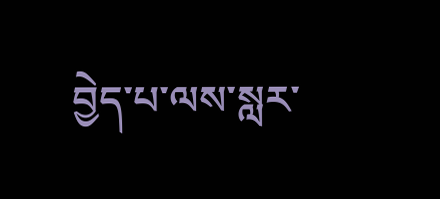བྱེད་པ་ལས་སླར་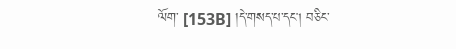ལོག་ [153B] །དེ་གསད་པ་དང། བཅིང་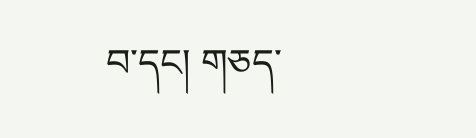བ་དང། གཅད་